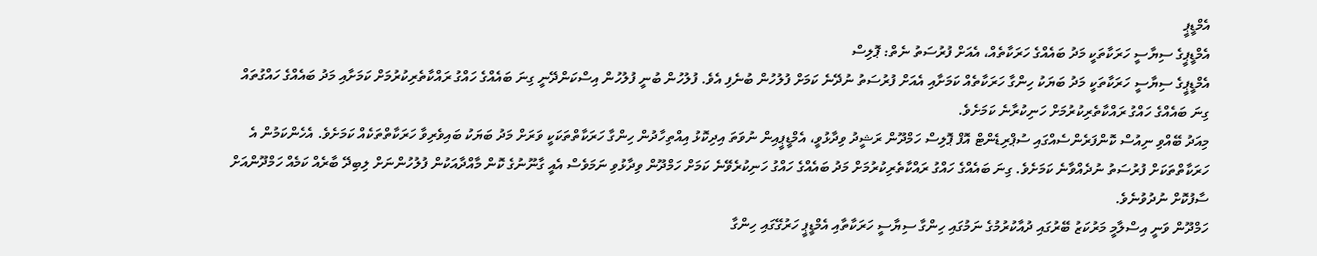އެމްޑީޕީ
އެމްޑީޕީގެ ސިޔާސީ ހަރަކާތަކީ މަދު ބައެއްގެ ހަރަކާތެއް، އެއަށް ފުރުސަތު ނެތް: ޕޮލިސް
އެމްޑީޕީގެ ސިޔާސީ ހަރަކާތަކީ މަދު ބަޔަކު ހިންގާ ހަރަކާތެއް ކަމަށާއި އެއަށް ފުރުސަތު ނުދޭނެ ކަމަށް ފުލުހުން ބުނެފި އެވެ. ފުލުހުން ބުނީ ފުލުހުން އިސްކަންދޭނީ ގިނަ ބައެއްގެ ހައްގު ރައްކާތެރިކުރުމަށް ކަމަށާއި މަދު ބައެއްގެ ހައްގުތައް ގިނަ ބައެއްގެ ހައްގު ރައްކާތެރިކުރުމަށް ހަނިކުރާނެ ކަމަށެވެ.
މިއަދު ބޭއްވި ނިއުސް ކޮންފަރެންސެއްގައި ސުޕްރިޑެންޓް އޮފް ޕޮލިސް ހަމްދޫން ރަޝީދު ވިދާޅުވީ، އެމްޑީޕީއިން ނުވަތަ އިދިކޮޅު އިއްތިހާދުން ހިންގާ ހަރަކާތްތަކަކީ ވަރަށް މަދު ބަޔަކު ބައިވެރިވާ ހަރަކާތްތަކެއް ކަމަށެވެ. އެހެންކަމުން އެ ހަރަކާތްތަކަށް ފުރުސަތު ނުދެއްވާނެ ކަމަށެވެ. ގިނަ ބައެއްގެ ހައްގު ރައްކާތެރިކުރުމަށް މަދު ބައެއްގެ ހައްގު ހަނިކުރެވޭނެ ކަމަށް ހަމްދޫން ވިދާޅުވި ނަމަވެސް އެއީ ގާނޫނުގެ ކޮން މާއްދާއަކުން ފުލުހުންނަށް ލިބިދޭ ބާރެއް ކަމެއް ހަމްދޫންއަށް ސާފުކޮށް ނުދުވުނެވެ.
ހަމްދޫން ވަނީ އިސްލާމީ މަރުކަޒު ބޭރުގައި ދުއާކުރުމުގެ ނަމުގައި ހިންގާ ސިޔާސީ ހަރަކާތާއި އެމްޑީޕީ ހަރުގޭގައި ހިންގާ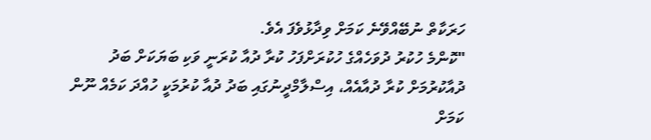ހަރަކާތް ނުބޭއްވޭނެ ކަމަށް ވިދާޅުވެފަ އެވެ.
"ކޮންމެ ހުކުރު ދުވަހެއްގެ ހުކުރަށްފަހު ކުރާ ދުއާ ކުރަނީ ވަކި ބަޔަކަށް ބަދު ދުއާކުރުމަށް ކުރާ ދުއާއެއް، އިސްލާމްދީނުގައި ބަދު ދުއާ ކުރުމަކީ ހުއްދަ ކަމެއް ނޫން ކަމަށް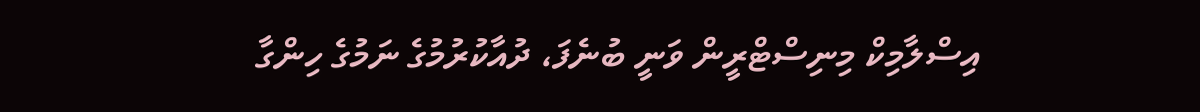އިސްލާމިކް މިނިސްޓްރީން ވަނީ ބުނެފަ، ދުއާކުރުމުގެ ނަމުގެ ހިންގާ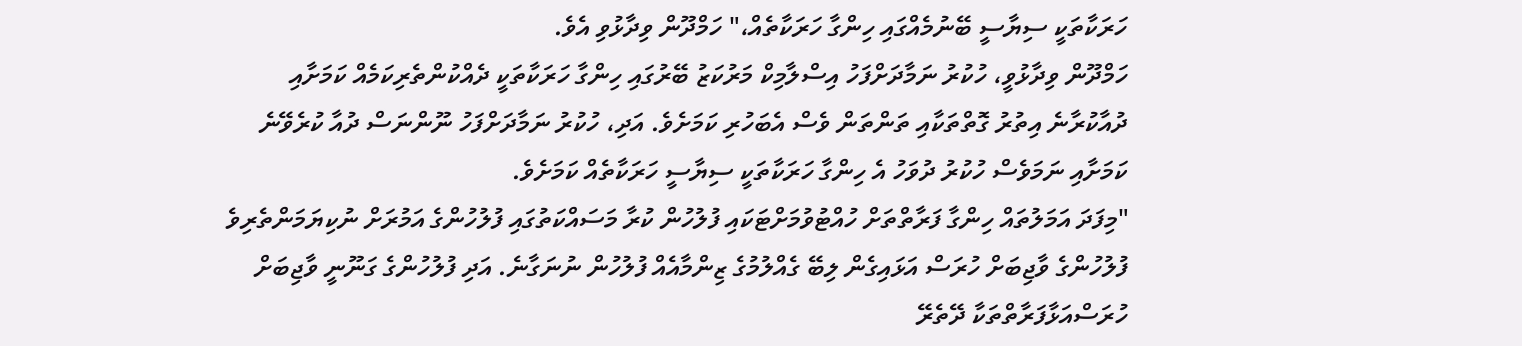ހަރަކާތަކީ ސިޔާސީ ބޭނުމެއްގައި ހިންގާ ހަރަކާތެއް،" ހަމްދޫން ވިދާޅުވި އެވެ.
ހަމްދޫން ވިދާޅުވީ، ހުކުރު ނަމާދަށްފަހު އިސްލާމިކް މަރުކަޒު ބޭރުގައި ހިންގާ ހަރަކާތަކީ ދެއްކުންތެރިކަމެއް ކަމަށާއި ދުއާކުރާނެ އިތުރު ގޮތްތަކާއި ތަންތަން ވެސް އެބަހުރި ކަމަށެވެ. އަދި، ހުކުރު ނަމާދަށްފަހު ނޫންނަސް ދުއާ ކުރެވޭނެ ކަމަށާއި ނަމަވެސް ހުކުރު ދުވަހު އެ ހިންގާ ހަރަކާތަކީ ސިޔާސީ ހަރަކާތެއް ކަމަށެވެ.
"މިފަދަ އަމަލުތައް ހިންގާ ފަރާތްތަށް ހުއްޓުވުމަށްޓަކައި ފުލުހުން ކުރާ މަސައްކަތުގައި ފުލުހުންގެ އަމުރަށް ނުކިޔަމަންތެރިވެ ފުލުހުންގެ ވާޖިބަށް ހުރަސް އަޅައިގެން ލިބޭ ގެއްލުމުގެ ޒިންމާއެއް ފުލުހުން ނުނަގާނެ. އަދި ފުލުހުންގެ ގަނޫނީ ވާޖިބަށް ހުރަސްއަޅާފަރާތްތަކާ ދޭތެރޭ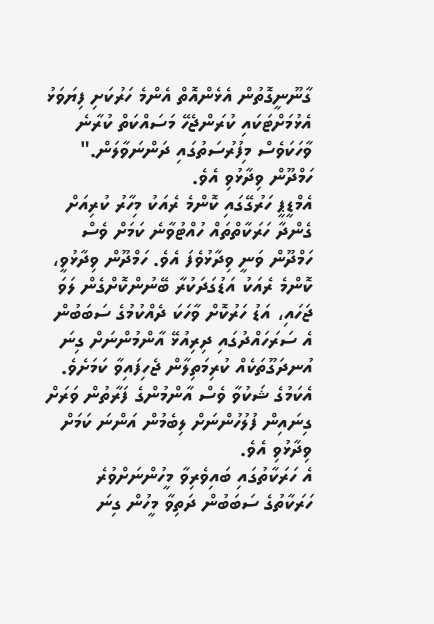ގާނޫނީގޮތުން އެޅެންއޮތް އެންމެ ހަރުކަށި ފިޔަވަޅު އެޅުމަށްޓަކައި ކުރަންޖެހޭ މަސައްކަތް ކުރާނެ ވާހަކަވެސް މިފުރުސަތުގައި ދަންނަވާލަން." ހަމްދޫން ވިދާޅުވި އެވެ.
އެމްޑީޕީ ހަރުގޭގައި ކޮންމެ ރެއަކު މިހާރު ކުރިއަށް ގެންދާ ހަރަކާތްތައް ހުއްޓުވާނެ ކަމަށް ވެސް ހަމްދޫން ވަނީ ވިދާޅުވެފަ އެވެ. ހަމްދޫން ވިދާޅުވީ، ކޮންމެ ރެއަކު އަޑުގަދަކުރާ ބޭނުންކޮށްގެން ލަވަ ޖަހައި، އަޑު ހަރުކޮށް ވާހަކަ ދެއްކުމުގެ ސަބަބުން އެ ސަރަހައްދުގައި ދިރިއުޅޭ އާންމުންނަށް ގިނަ އުނދަގޫތަކެއް ކުރިމަތިލާން ޖެހިފައިވާ ކަމަށެވެ. އެކަމުގެ ޝަކުވާ ވެސް އާންމުންގެ ފަރާތުން ވަރަށް ގިނައިން ފުލުހުންނަށް ލިބެމުން އަންނަ ކަމަށް ވިދާޅުވި އެވެ.
އެ ހަރަކާތުގައި ބައިވެރިވާ މީހުންނަށްވުރެ ހަރަކާތުގެ ސަބަބުން ދަތިވާ މީހުން ގިނަ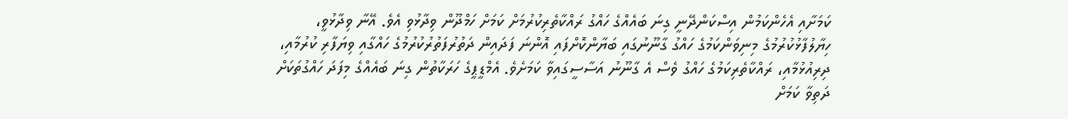ކަމަށާއި އެހެންކަމުން އިސްކަންދޭނީ ގިނަ ބައެއްގެ ހައްގު ރައްކާތެރިކުރުމަށް ކަމަށް ހަމްދޫން ވިދާޅުވި އެވެ. އޭނާ ވިދާޅުވީ، ހިޔާލުފާޅުކުރުމުގެ މިނިވަންކަމުގެ ހައްގު ގާނޫނުގައި ބަޔާންކޮށްފައި އޮންނަ ފަދައިން ދަތުރުފަތުރުކުރުމުގެ ހައްގާއި ވިޔަފާރި ކުރުމާއި، ދިރިއުޅުމާއި، ރައްކާތެރިކަމުގެ ހައްގު ވެސް އެ ގާނޫނު އަސާސީގައިވާ ކަމަށެވެ. އެމްޑީޕީގެ ހަރަކާތުން ގިނަ ބައެއްގެ މިފަދަ ހައްގުތަކަށް ދަތިވާ ކަމަށް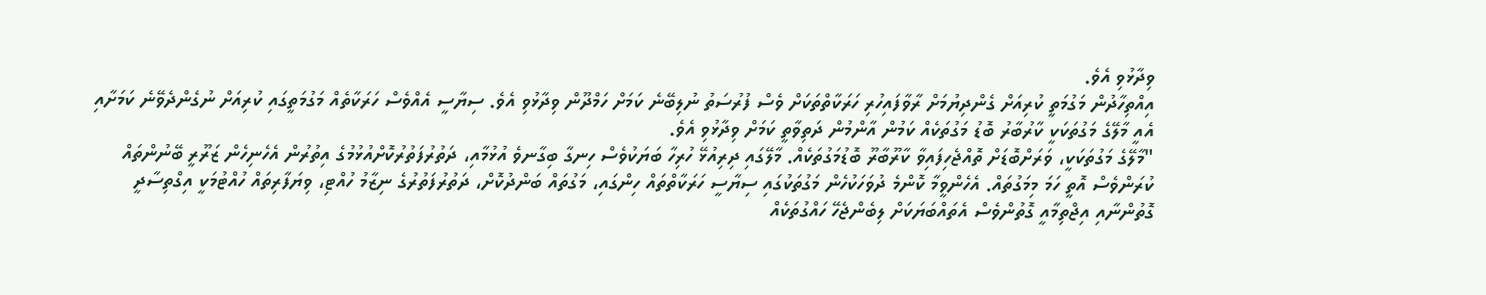ވިދާޅުވި އެވެ.
އިއްތިހާދުން މަގުމަތީ ކުރިއަށް ގެންދިޔުމަށް ރާވާފައިހުރި ހަރަކާތްތަކަށް ވެސް ފުރުސަތު ނުލިބޭނެ ކަމަށް ހަމްދޫން ވިދާޅުވި އެވެ. ސިޔާސީ އެއްވެސް ހަރަކާތެއް މަގުމަތީގައި ކުރިއަށް ނުގެންދެވޭނެ ކަމަށާއި އެއީ މާލޭގެ މަގުތަކަކީ ކާރުބާރު ބޮޑު މަގުތަކެއް ކަމުން އާންމުން ދަތިވާތީ ކަމަށް ވިދާޅުވި އެވެ.
"މާލޭގެ މަގުތަކަކީ، ވަރަށްބޮޑަށް ތޮއްޖެހިފައިވާ ކާރޫބާރޫ ބޮޑުމަގުތަކެއް. މާލޭގައި ދިރިއުޅޭ ހުރިހާ ބަޔަކުވެސް ހިނގާ ބިގާނވެ އުޅުމާއި، ދަތުރުފަތުރުކޮށްއުޅުމުގެ އިތުރުން އެހެނިހެން ޒަރޫރީ ބޭނުންތައް ކުރަންވެސް އޮތީ ހަމަ މިމަގުތައް. އެހެންވީމާ ކޮންމެ ދުވަހަކުހެން މަގުތަކުގައި ސިޔާސީ ހަރަކާތްތައް ހިންގައި، މަގުތައް ބަންދުކޮށް، ދަތުރުފަތުރުގެ ނިޒާމު ހުއްޓި، ވިޔަފާރިތައް ހުއްޓުމަކީ އިގްތިސާދީ ގޮތުންނާއި އިޖްތިމާއީ ގޮތުންވެސް އެތައްބަޔަކަށް ލިބެންޖެހޭ ހައްގުތަކެއް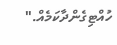ހުއްޓިގެންދާކަމެއް."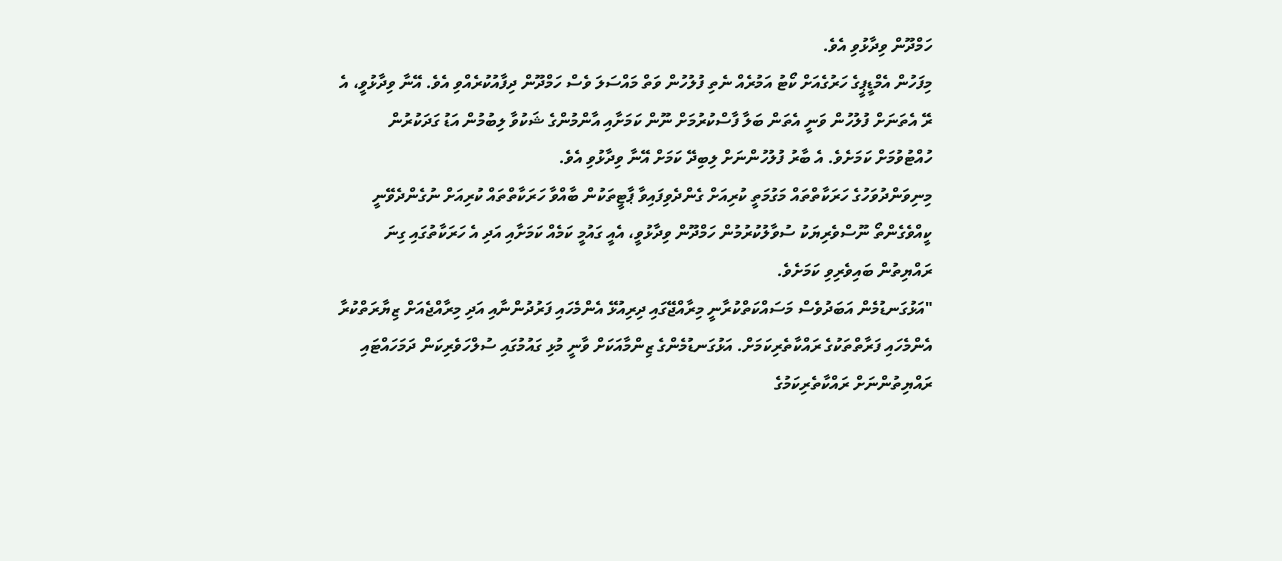ހަމްދޫން ވިދާޅުވި އެވެ.
މިފަހުން އެމްޑީޕީގެ ހަރުގެއަށް ކޯޓު އަމުރެއް ނެތި ފުލުހުން ވަތް މައްސަލަ ވެސް ހަމްދޫން ދިފާއުކުރެއްވި އެވެ. އޭނާ ވިދާޅުވީ، އެ ރޭ އެތަނަށް ފުލުހުން ވަނީ އެތަން ބަލާ ފާސްކުރުމަށް ނޫން ކަމަށާއި އާންމުންގެ ޝަކުވާ ލިބުމުން އަޑު ގަދަކުރުން ހުއްޓުވުމަށް ކަމަށެވެ. އެ ބާރު ފުލުހުންނަށް ލިބިދޭ ކަމަށް އޭނާ ވިދާޅުވި އެވެ.
މިނިވަންދުވަހުގެ ހަރަކާތްތައް މަގުމަތީ ކުރިއަށް ގެންދެވިފައިވާ ޕާޓީތަކުން ބާއްވާ ހަރަކާތްތައް ކުރިއަށް ނުގެންދެވޭނީ ކީއްވެގެންތޯ ނޫސްވެރިޔަކު ސުވާލުކުރުމުން ހަމްދޫން ވިދާޅުވީ، އެއީ ގައުމީ ކަމެއް ކަމަށާއި އަދި އެ ހަރަކާތުގައި ގިނަ ރައްޔިތުން ބައިވެރިވި ކަމަށެވެ.
"އަޅުގަނޑުމެން އަބަދުވެސް މަސައްކަތްކުރާނީ މިރާއްޖޭގައި ދިރިއުޅޭ އެންމެހައި ފަރުދުންނާއި އަދި މިރާއްޖެއަށް ޒިޔާރަތްކުރާ އެންމެހައި ފަރާތްތަކުގެ ރައްކާތެރިކަމަށް. އަޅުގަނޑުމެންގެ ޒިންމާއަކަށް ވާނީ މުޅި ގައުމުގައި ސުލްހަވެރިކަން ދަމަހައްޓައި ރައްޔިތުންނަށް ރައްކާތެރިކަމުގެ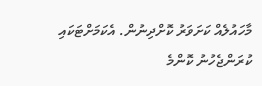މާހައުލެއް ކަށަވަރު ކޮށްދިނުން. އެކަމަށްޓަކައި ކުރަންޖެހުނު ކޮންމެ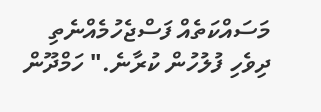މަސައްކަތެއް ފަސްޖެހުމެއްނެތި ދިވެހި ފުލުހުން ކުރާނެ." ހަމްދޫން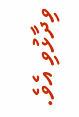ވިދާޅުވި އެވެ.